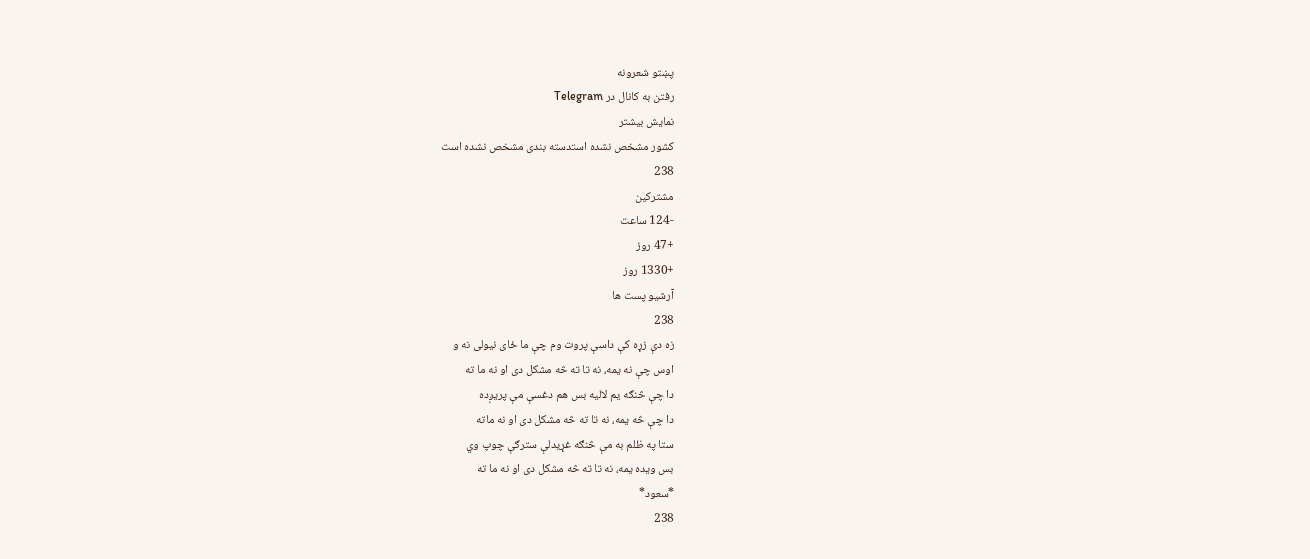پښتو شعرونه
رفتن به کانال در Telegram
نمایش بیشتر
کشور مشخص نشده استدسته بندی مشخص نشده است
238
مشترکین
-124 ساعت
+47 روز
+1330 روز
آرشیو پست ها
238
زه دې زړه کې داسې پروت وم چې ما ځای نیولی نه و
اوس چې نه یمه، نه تا ته څه مشکل دی او نه ما ته
دا چې څنګه یم لالیه بس هم دغسې مې پریږده
دا چې څه یمه، نه تا ته څه مشکل دی او نه ماته
ستا په ظلم به مې څنګه غړیدلې سترګې چوپ وي
بس ویده یمه، نه تا ته څه مشکل دی او نه ما ته
*سعود*
238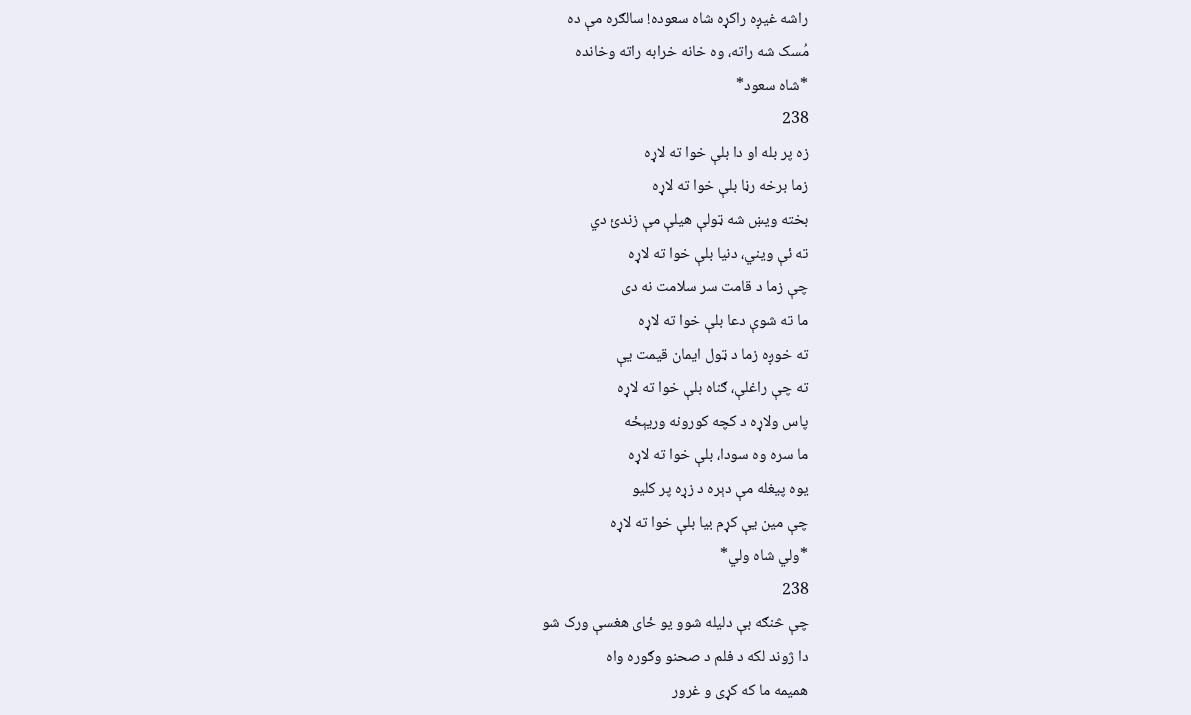راشه غیږه راکړه شاه سعوده! سالګره مې ده
مُسک شه راته، وه خانه خرابه راته وخانده
*شاه سعود*
238
زه پر بله او دا بلې خوا ته لاړه
زما برخه رڼا بلې خوا ته لاړه
بخته ویښ شه ټولې هیلې مې زندئ دي
ته ئې ویني، دنیا بلې خوا ته لاړه
چې زما د قامت سر سلامت نه دی
ما ته شوې دعا بلې خوا ته لاړه
ته خوږه زما د ټول ایمان قیمت یې
ته چې راغلې، ګناه بلې خوا ته لاړه
پاس ولاړه د کچه کورونه وريېځه
ما سره وه سودا، بلې خوا ته لاړه
یوه پیغله مې دېره د زړه پر کلیو
چې مین یې کړم بیا بلې خوا ته لاړه
*ولي شاه ولي*
238
چې څنګه بې دليله شوو يو ځای هغسې ورک شو
دا ژوند لکه د فلم د صحنو وګوره واه
هميمه ما که کړی و غرور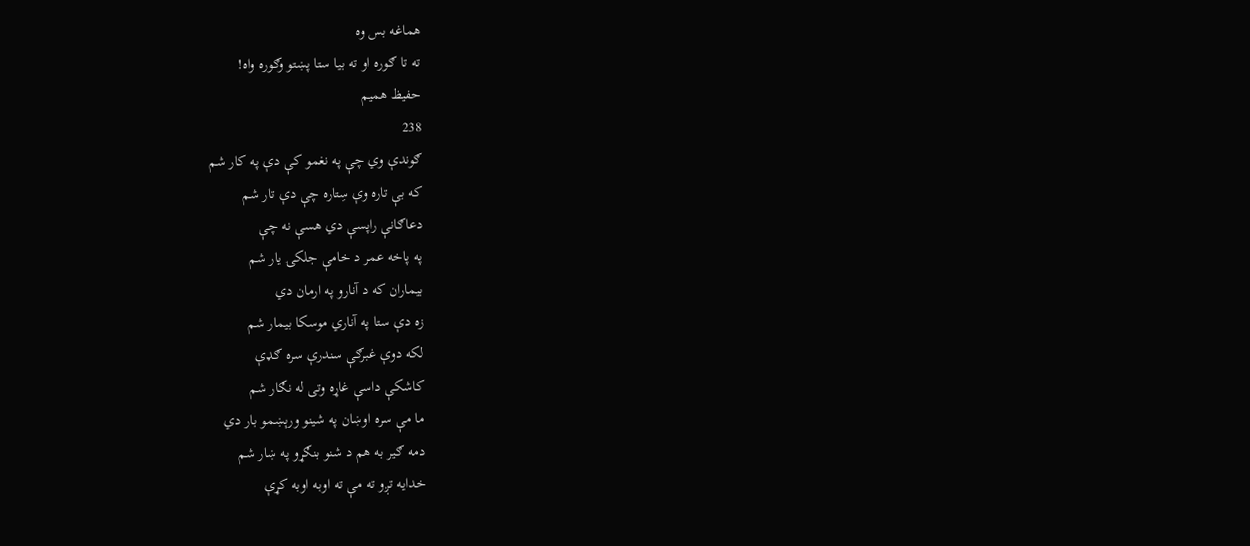هماغه بس وه
ته تا ګوره او ته بيا ستا پښتو وګوره واه!
حفيظ هميم
238
ګوندې وي چې په نغمو کې دې په کار شم
که بې تاره وې سِتاره چې دې تار شم
دعاګانې راپسې دي هسې نه چې
په پاخه عمر د خامې جلکۍ یار شم
بیماران که د آنارو په ارمان دي
زه دې ستا په آناري موسکا بیمار شم
لکه دوې غبرګې سندرې سره ګډې
کاشکې داسې غاړه وتی له نګار شم
ما مې سره اوښان په شينو ورېښمو بار دي
دمه ګیر به هم د شنو بنګړو په ښار شم
خدایه تږو ته مې ته اوبه اوبه کړې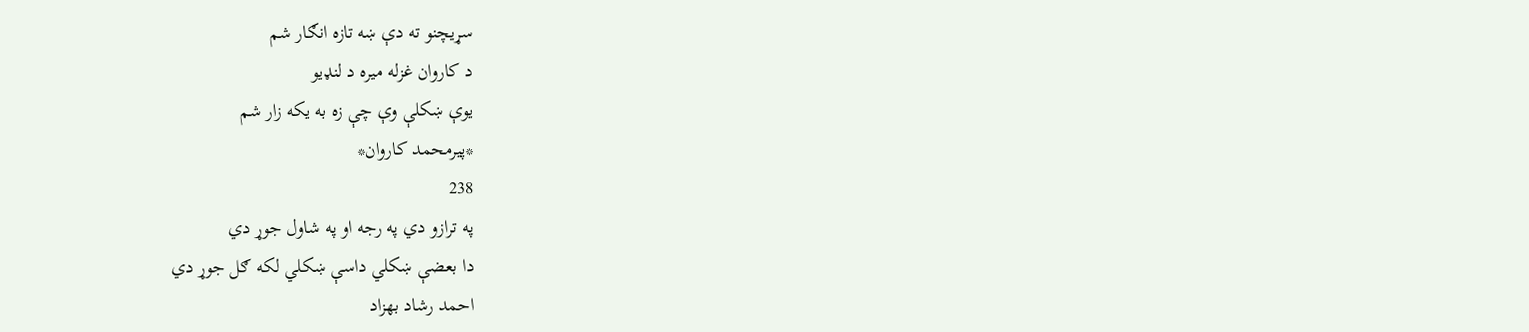سړیچنو ته دې ښه تازه انګار شم
د کاروان غزله میره د لنډیو
یوې ښکلې وې چې زه به یکه زار شم
*پیرمحمد کاروان*
238
په ترازو دي په رجه او په شاول جوړ دي
دا بعضې ښکلي داسې ښکلي لکه ګل جوړ دي
احمد رشاد بهزاد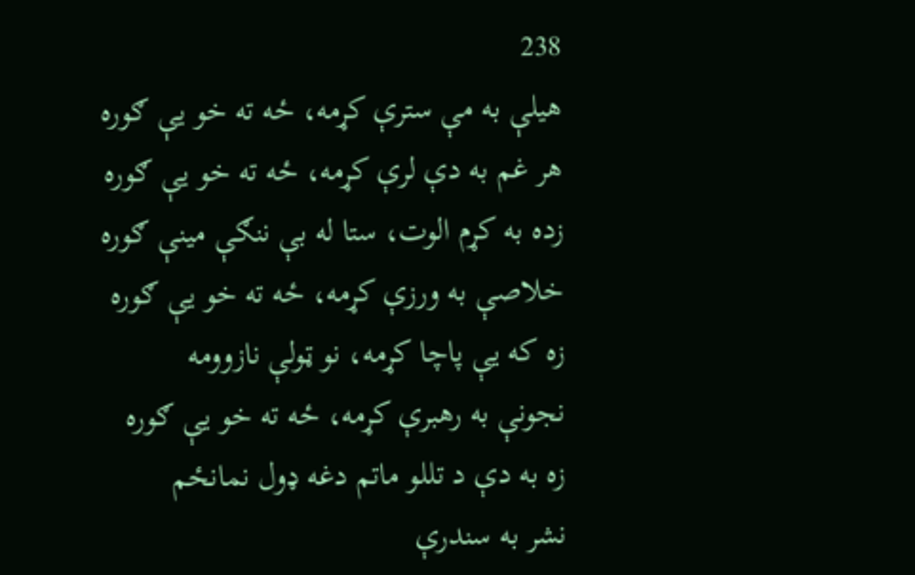238
هیلې به مې سترې کړمه، ځه ته خو یې ګوره
هر غم به دې لرې کړمه، ځه ته خو یې ګوره
زده به کړم الوت، ستا له بې ننګې مینې ګوره
خلاصې به ورزې کړمه، ځه ته خو یې ګوره
زه که یې پاچا کړمه، نو ټولې نازوومه
نجونې به رهبرې کړمه، ځه ته خو یې ګوره
زه به دې د تللو ماتم دغه ډول نمانځم
نشر به سندرې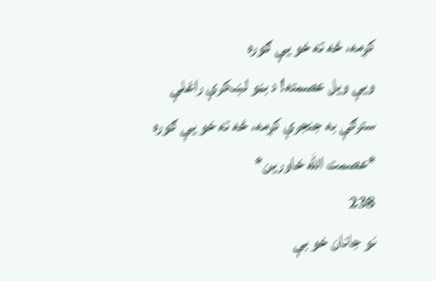کړمه، ځه ته خو یې ګوره
ویې ویل عصمته! د بڼو لښکرې راغلې
سترګې به جنجرې کړمه، ځه ته خو یې ګوره
*عصمت الله خاورين*
238
نو جانان خو بې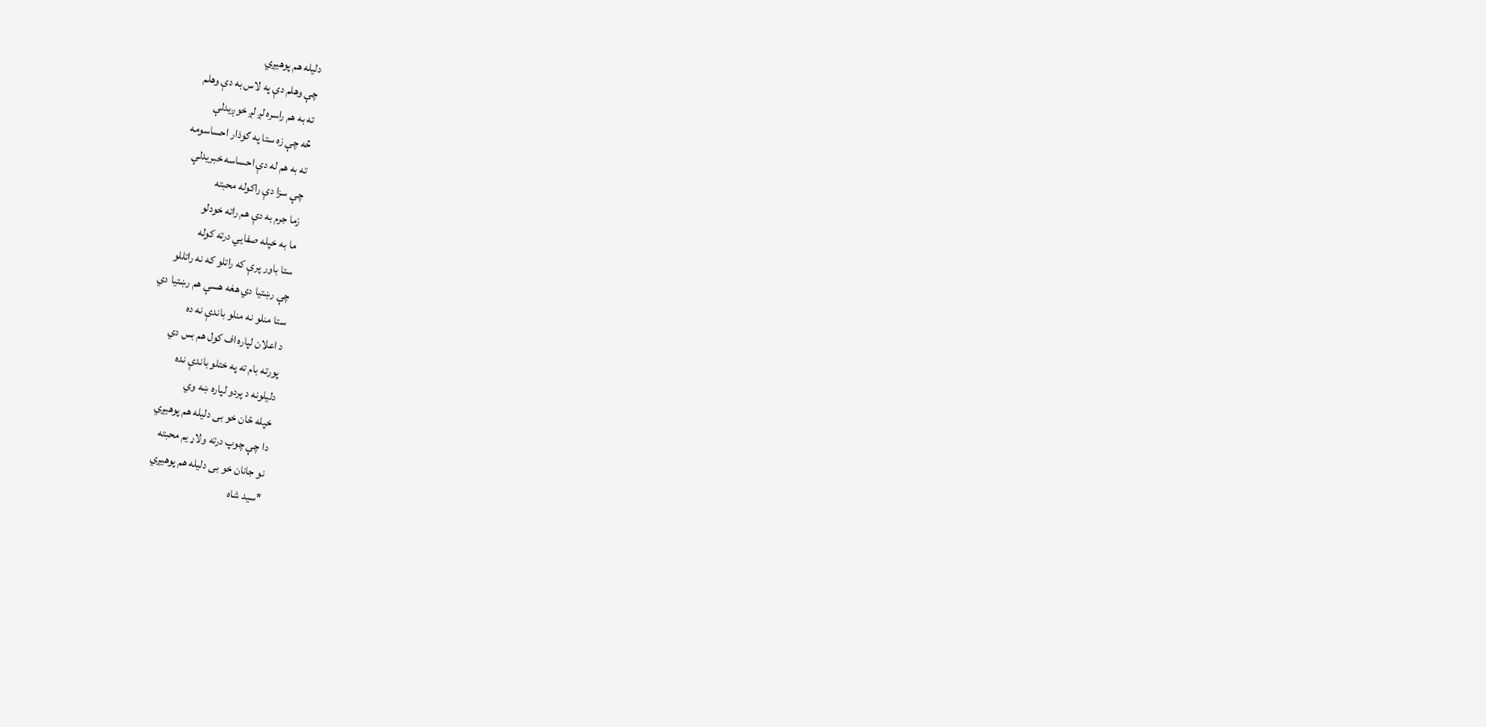دلیله هم پوهیږي
چې وهلم دې په لاس به دې وهلم
ته به هم راسره لږ لږ خوږیدلې
څه چې زه ستا په ګوذار احساسومه
ته به هم له دې احساسه خبریدلې
چې سزا دې راکوله محبته
زما جرم به دې هم راته خودلو
ما به خپله صفايي درته کوله
ستا باور پرې که راتلو که نه راتللو
چې رښتیا دي هغه هسې هم رښتیا دي
ستا منلو نه منلو باندې نه ده
د اعلان لپاره اف کول هم بس دي
پورته بام ته په ختلو باندې نده
دلیلونه د پردو لپاره ښه وي
خپله ځان خو بی دلیله هم پوهیږي
دا چې چوپ درته ولاړ یم محبته
نو جانان خو بی دلیله هم پوهیږي
*سید شاه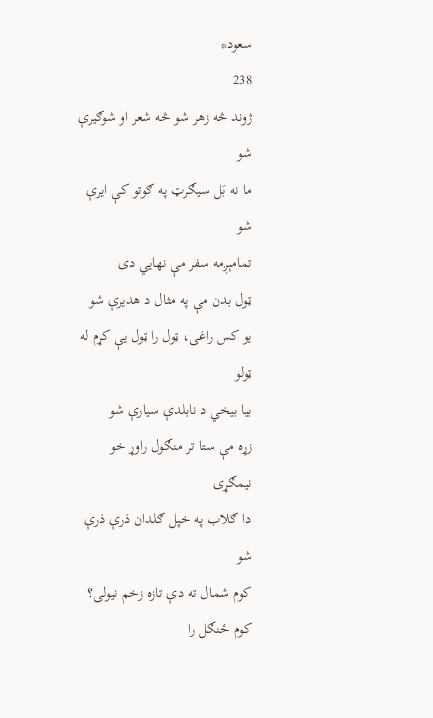سعود*
238
ژوند څه زهر شو څه شعر او شوګیرې شو
ما نه بَل سیګرټ په ګوتو کې ایرې شو
تمامېږمه سفر مې نهایي دی
ټول بدن مې په مثال د هدیرې شو
یو کس راغی، ټول را ټول یې کړم له ټولو
بیا بیخي د نابلدې سیارې شو
زړه مې ستا تر منګول راوړ خو نیمګړی
دا ګلاب په خپل ګلدان ذرې ذرې شو
کوم شمال ته دې تازه زخم نیولی؟
کوم ځنګل را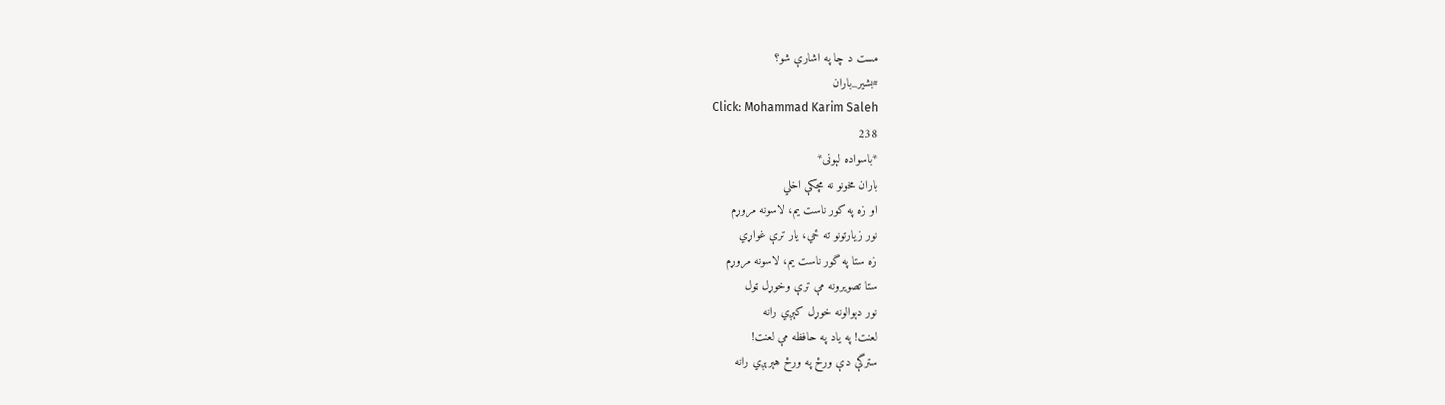مست د چا په اشارې شو؟
#بشیر_باران
Click: Mohammad Karim Saleh
238
*باسواده لېونى*
باران مخونو نه مچکې اخلي
او زه په کور ناست يم، لاسونه مروړم
نور زيارتونو ته ځي، يار ترې غواړي
زه ستا په گور ناست يم، لاسونه مروړم
ستا تصويرونه مې ترې وخوړل ټول
نور دېوالونه خوړل کېږي رانه
لعنت! په ياد په حافظه مې لعنت!
سترگې دې ورځ په ورځ هېرېږي رانه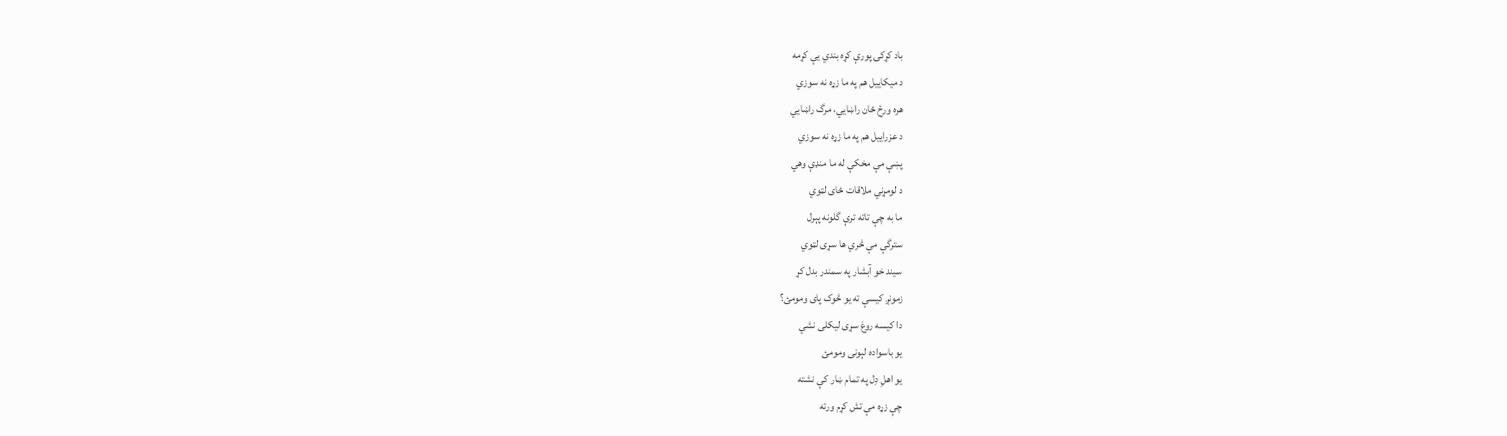باد کړکۍ پورې کړه بندي يې کړمه
د ميکاييل هم په ما زړه نه سوزي
هره ورځ ځان راښايي، مرگ راښايي
د عزراييل هم په ما زړه نه سوزي
پښې مې مخکې له ما منډې وهي
د لومړني ملاقات ځاى لټوي
ما به چې تاته ترې گلونه پېرل
سترگې مې څري ها سړى لټوي
سيند خو آبشار په سمندر بدل کړ
زمونږ کيسې ته يو څوک پاى ومومئ؟
دا کيسه روغ سړى ليکلى نشي
يو باسواده لېونى ومومئ
يو اهلِ دِل په تمام ښار کې نشته
چې زړه مې تش کړم ورته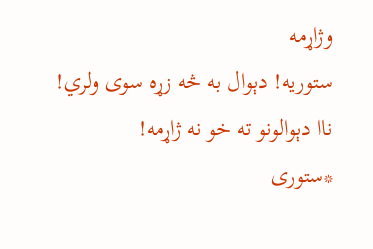وژاړمه
ستوريه! دېوال به څه زړه سوى ولري!
ناا دېوالونو ته خو نه ژاړمه!
*ستوری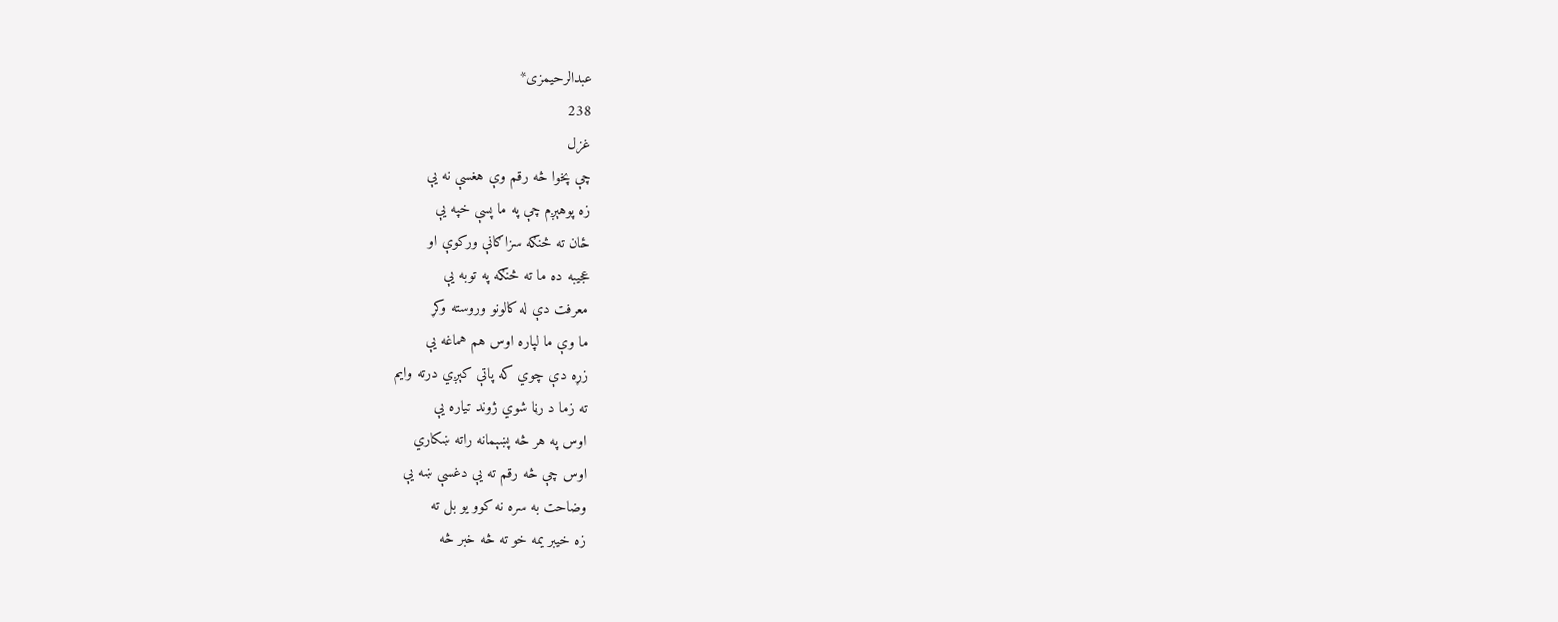عبدالرحيمزی*
238
غزل
چې پخوا څه رقم وې هغسې نه يې
زه پوهېږم چې په ما پسې خپه يې
ځان ته څنګه سزاګانې ورکوې او
عجيبه ده ما ته څنګه په توبه يې
معرفت دې له کالونو وروسته وکړ
ما وې ما لپاره اوس هم هماغه يې
زړه دې چوي که پاتې کېږي درته وايم
ته زما د رڼا شوي ژوند تياره يې
اوس په هر څه پښېمانه راته ښکاري
اوس چې څه رقم ته يې دغسې ښه يې
وضاحت به سره نه کوو يو بل ته
زه خيبر يمه خو ته څه خبر څه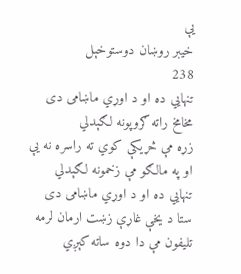يې
خيبر روښان دوستوخېل
238
تنهايي ده او د اوړي ماښامی دی
مخامخ راته ګروپونه لګېدلي
زړه مې څړيکې کوي ته راسره نه يې
او په مالګو مې زخمونه لګېدلي
تنهايي ده او د اوړي ماښامی دی
ستا د يخې غاړې زښت ارمان لرمه
تليفون مې دا دوه ساته کېږي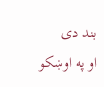بند دی
او په اوښکو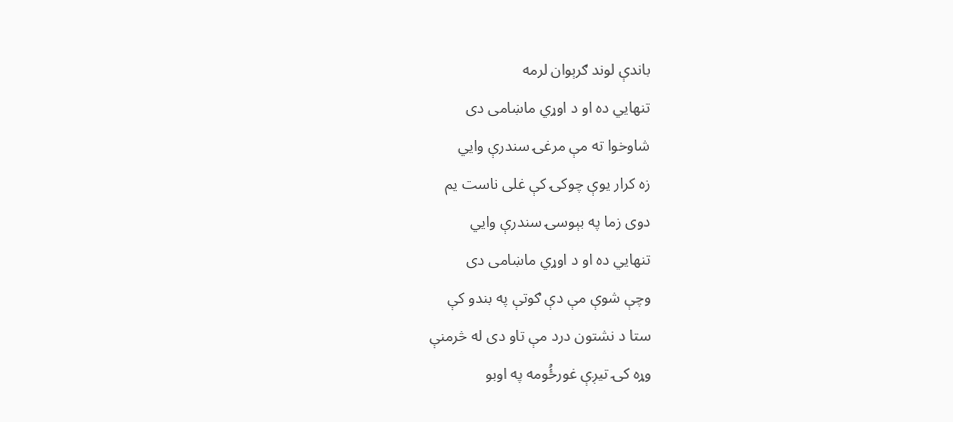باندې لوند ګرېوان لرمه
تنهايي ده او د اوړي ماښامی دی
شاوخوا ته مې مرغۍ سندرې وايي
زه کرار يوې چوکۍ کې غلی ناست يم
دوی زما په بېوسۍ سندرې وايي
تنهايي ده او د اوړي ماښامی دی
وچې شوې مې دې ګوتې په بندو کې
ستا د نشتون درد مې تاو دی له څرمنې
وړه کۍ تيږې غورځُومه په اوبو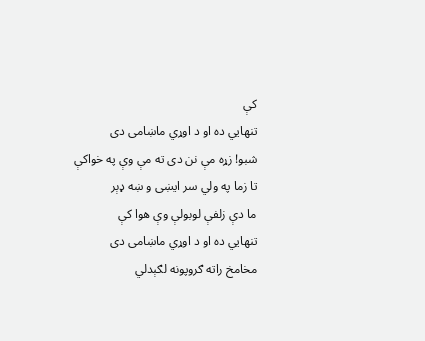کې
تنهايي ده او د اوړي ماښامی دی
شبو! زړه مې نن دی ته مې وې په خواکې
تا زما په ولي سر ايښی و ښه ډېر
ما دې زلفې لوبولې وې هوا کې
تنهايي ده او د اوړي ماښامی دی
مخامخ راته ګروپونه لګېدلي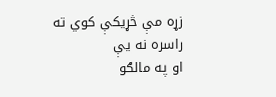زړه مې څړيکې کوي ته راسره نه يې
او په مالګو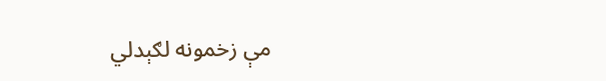مې زخمونه لګېدلي